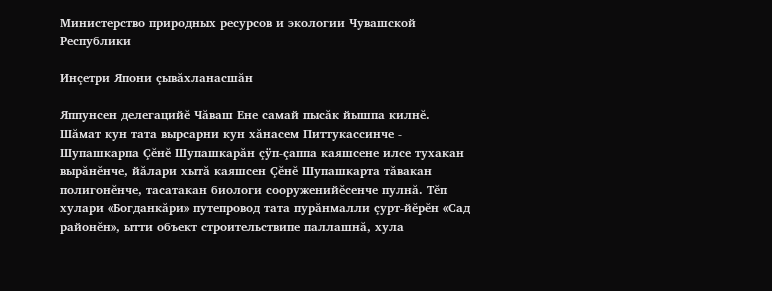Министерство природных ресурсов и экологии Чувашской Республики

Инçетри Япони çывăхланасшăн

Яппунсен делегацийĕ Чăваш Ене самай пысăк йышпа килнĕ. Шăмат кун тата вырсарни кун хăнасем Питтукассинче - Шупашкарпа Çĕнĕ Шупашкарăн çÿп-çаппа каяшсене илсе тухакан вырăнĕнче, йăлари хытă каяшсен Çĕнĕ Шупашкарта тăвакан полигонĕнче, тасатакан биологи сооруженийĕсенче пулнă. Тĕп хулари «Богданкăри» путепровод тата пурăнмалли çурт-йĕрĕн «Сад районĕн», ытти объект строительствипе паллашнă, хула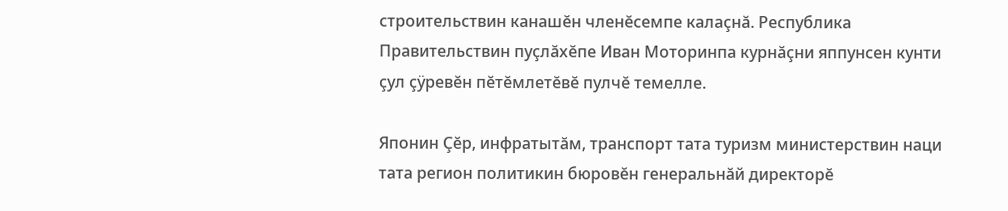строительствин канашĕн членĕсемпе калаçнă. Республика Правительствин пуçлăхĕпе Иван Моторинпа курнăçни яппунсен кунти çул çÿревĕн пĕтĕмлетĕвĕ пулчĕ темелле.

Японин Çĕр, инфратытăм, транспорт тата туризм министерствин наци тата регион политикин бюровĕн генеральнăй директорĕ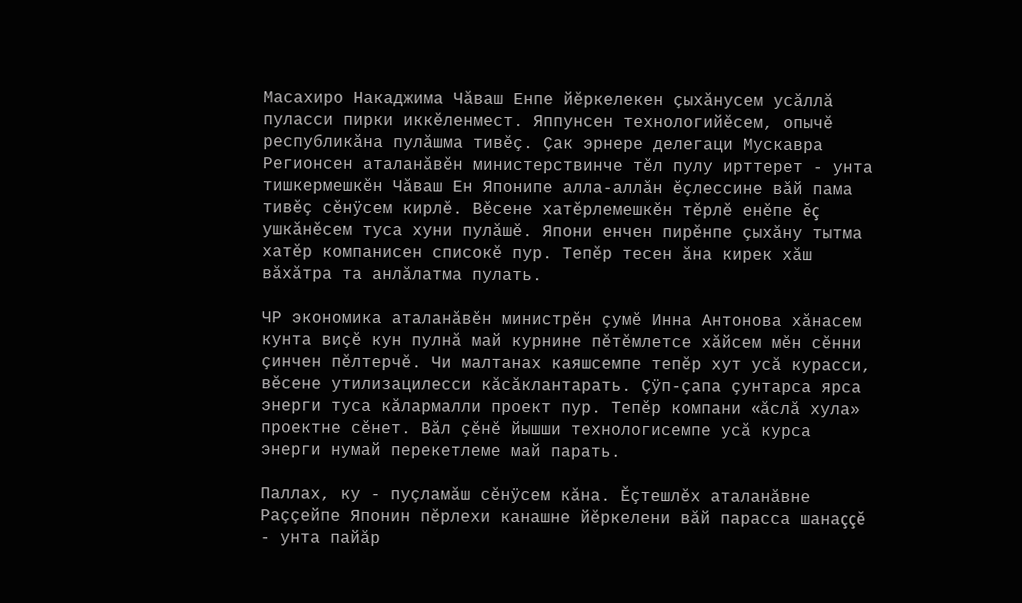Масахиро Накаджима Чăваш Енпе йĕркелекен çыхăнусем усăллă пуласси пирки иккĕленмест. Яппунсен технологийĕсем, опычĕ республикăна пулăшма тивĕç. Çак эрнере делегаци Мускавра Регионсен аталанăвĕн министерствинче тĕл пулу ирттерет - унта тишкермешкĕн Чăваш Ен Японипе алла-аллăн ĕçлессине вăй пама тивĕç сĕнÿсем кирлĕ. Вĕсене хатĕрлемешкĕн тĕрлĕ енĕпе ĕç ушкăнĕсем туса хуни пулăшĕ. Япони енчен пирĕнпе çыхăну тытма хатĕр компанисен списокĕ пур. Тепĕр тесен ăна кирек хăш вăхăтра та анлăлатма пулать.

ЧР экономика аталанăвĕн министрĕн çумĕ Инна Антонова хăнасем кунта виçĕ кун пулнă май курнине пĕтĕмлетсе хăйсем мĕн сĕнни çинчен пĕлтерчĕ. Чи малтанах каяшсемпе тепĕр хут усă курасси, вĕсене утилизацилесси кăсăклантарать. Çÿп-çапа çунтарса ярса энерги туса кăлармалли проект пур. Тепĕр компани «ăслă хула» проектне сĕнет. Вăл çĕнĕ йышши технологисемпе усă курса энерги нумай перекетлеме май парать.

Паллах, ку - пуçламăш сĕнÿсем кăна. Ĕçтешлĕх аталанăвне Раççейпе Японин пĕрлехи канашне йĕркелени вăй парасса шанаççĕ - унта пайăр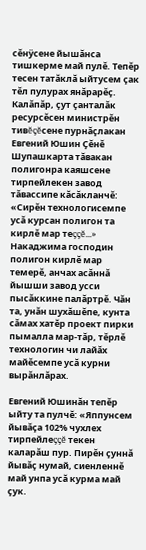сĕнÿсене йышăнса тишкерме май пулĕ. Тепĕр тесен татăклă ыйтусем çак тĕл пулурах янăрарĕç. Калăпăр, çут çанталăк ресурсĕсен министрĕн тивĕçĕсене пурнăçлакан Евгений Юшин Çĕнĕ Шупашкарта тăвакан полигонра каяшсене тирпейлекен завод тăвассипе кăсăкланчĕ: «Сирĕн технологисемпе усă курсан полигон та кирлĕ мар теççĕ...» Накаджима господин полигон кирлĕ мар темерĕ, анчах асăннă йышши завод усси пысăккине палăртрĕ. Чăн та, унăн шухăшĕпе, кунта сăмах хатĕр проект пирки пымалла мар-тăр, тĕрлĕ технологин чи лайăх майĕсемпе усă курни вырăнлăрах.

Евгений Юшинăн тепĕр ыйту та пулчĕ: «Яппунсем йывăçа 102% чухлех тирпейлеççĕ текен каларăш пур. Пирĕн çуннă йывăç нумай, сиенленнĕ май унпа усă курма май çук.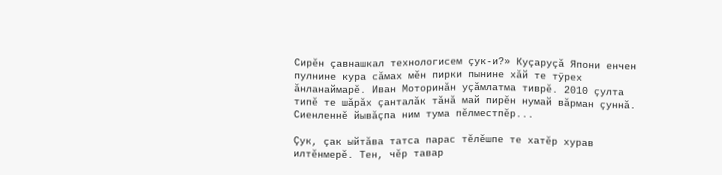Сирĕн çавнашкал технологисем çук-и?» Куçаруçă Япони енчен пулнине кура сăмах мĕн пирки пынине хăй те тÿрех ăнланаймарĕ. Иван Моторинăн уçăмлатма тиврĕ. 2010 çулта типĕ те шăрăх çанталăк тăнă май пирĕн нумай вăрман çуннă. Сиенленнĕ йывăçпа ним тума пĕлместпĕр...

Çук, çак ыйтăва татса парас тĕлĕшпе те хатĕр хурав илтĕнмерĕ. Тен, чĕр тавар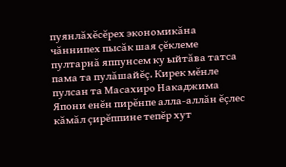пуянлăхĕсĕрех экономикăна чăннипех пысăк шая çĕклеме пултарнă яппунсем ку ыйтăва татса пама та пулăшайĕç. Кирек мĕнле пулсан та Масахиро Накаджима Япони енĕн пирĕнпе алла-аллăн ĕçлес кăмăл çирĕппине тепĕр хут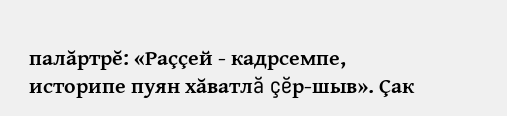палăртрĕ: «Раççей - кадрсемпе, историпе пуян хăватлă çĕр-шыв». Çак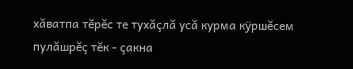хăватпа тĕрĕс те тухăçлă усă курма кÿршĕсем пулăшрĕç тĕк - çакна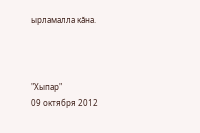ырламалла кăна.



"Хыпар"
09 октября 2012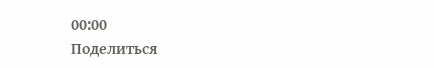00:00
Поделиться